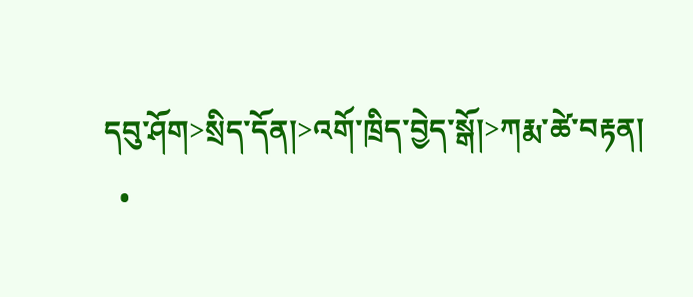དབུ་ཤོག>སྲིད་དོན།>འགོ་ཁྲིད་བྱེད་སྒོ།>ཀརྨ་ཚེ་བརྟན།
  •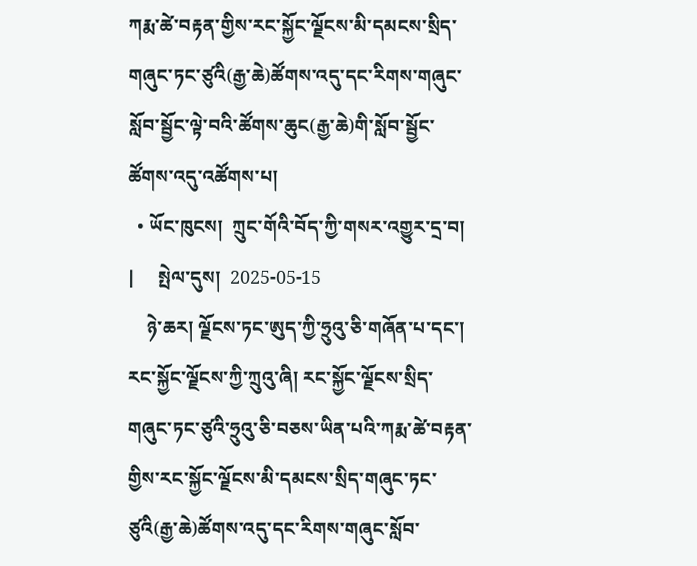ཀརྨ་ཚེ་བརྟན་གྱིས་རང་སྐྱོང་ལྗོངས་མི་དམངས་སྲིད་གཞུང་ཏང་ཙུའི(རྒྱ་ཆེ)ཚོགས་འདུ་དང་རིགས་གཞུང་སློབ་སྦྱོང་ལྟེ་བའི་ཚོགས་ཆུང(རྒྱ་ཆེ)གི་སློབ་སྦྱོང་ཚོགས་འདུ་འཚོགས་པ།
  • ཡོང་ཁུངས།  ཀྲུང་གོའི་བོད་ཀྱི་གསར་འགྱུར་དྲ་བ།   |     སྤེལ་དུས།  2025-05-15
    ཉེ་ཆར། ལྗོངས་ཏང་ཨུད་ཀྱི་ཧྲུའུ་ཅི་གཞོན་པ་དང་། རང་སྐྱོང་ལྗོངས་ཀྱི་ཀྲུའུ་ཞི། རང་སྐྱོང་ལྗོངས་སྲིད་གཞུང་ཏང་ཙུའི་ཧྲུའུ་ཅི་བཅས་ཡིན་པའི་ཀརྨ་ཚེ་བརྟན་གྱིས་རང་སྐྱོང་ལྗོངས་མི་དམངས་སྲིད་གཞུང་ཏང་ཙུའི(རྒྱ་ཆེ)ཚོགས་འདུ་དང་རིགས་གཞུང་སློབ་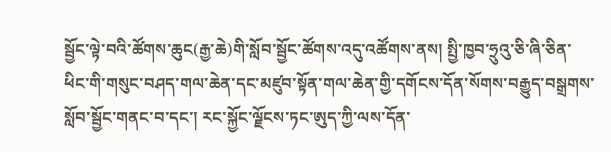སྦྱོང་ལྟེ་བའི་ཚོགས་ཆུང(རྒྱ་ཆེ)གི་སློབ་སྦྱོང་ཚོགས་འདུ་འཚོགས་ནས། སྤྱི་ཁྱབ་ཧྲུའུ་ཅི་ཞི་ཅིན་ཕིང་གི་གསུང་བཤད་གལ་ཆེན་དང་མཛུབ་སྟོན་གལ་ཆེན་གྱི་དགོངས་དོན་སོགས་བརྒྱུད་བསྒྲགས་སློབ་སྦྱོང་གནང་བ་དང་། རང་སྐྱོང་ལྗོངས་ཏང་ཨུད་ཀྱི་ལས་དོན་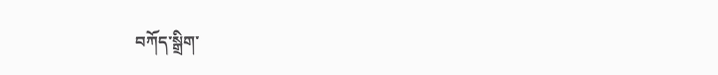བཀོད་སྒྲིག་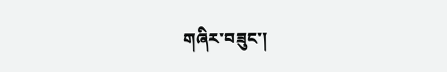གཞིར་བཟུང་།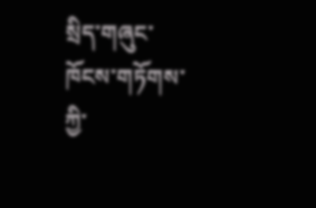སྲིད་གཞུང་ཁོངས་གཏོགས་ཀྱི་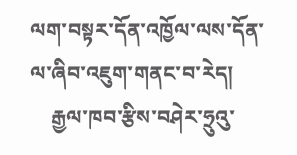ལག་བསྟར་དོན་འཁྱོལ་ལས་དོན་ལ་ཞིབ་འཇུག་གནང་བ་རེད།
    རྒྱལ་ཁབ་རྩིས་བཤེར་ཧྲུའུ་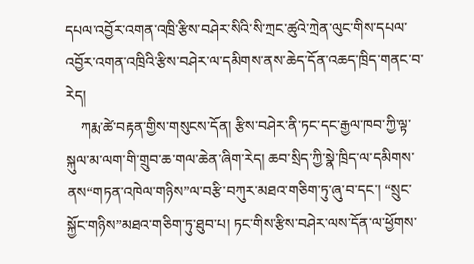དཔལ་འབྱོར་འགན་འཁྲི་རྩིས་བཤེར་སིའི་སི་ཀྲང་ཚུའེ་ཀྲེན་ལུང་གིས་དཔལ་འབྱོར་འགན་འཁྲིའི་རྩིས་བཤེར་ལ་དམིགས་ནས་ཆེད་དོན་འཆད་ཁྲིད་གནང་བ་རེད།
    ཀརྨ་ཚེ་བརྟན་གྱིས་གསུངས་དོན། རྩིས་བཤེར་ནི་ཏང་དང་རྒྱལ་ཁབ་ཀྱི་ལྟ་སྐུལ་མ་ལག་གི་གྲུབ་ཆ་གལ་ཆེན་ཞིག་རེད། ཆབ་སྲིད་ཀྱི་སྣེ་ཁྲིད་ལ་དམིགས་ནས“གཏན་འཁེལ་གཉིས”ལ་བརྩི་བཀུར་མཐའ་གཅིག་ཏུ་ཞུ་བ་དང་། “སྲུང་སྐྱོང་གཉིས”མཐའ་གཅིག་ཏུ་ཐུབ་པ། ཏང་གིས་རྩིས་བཤེར་ལས་དོན་ལ་ཕྱོགས་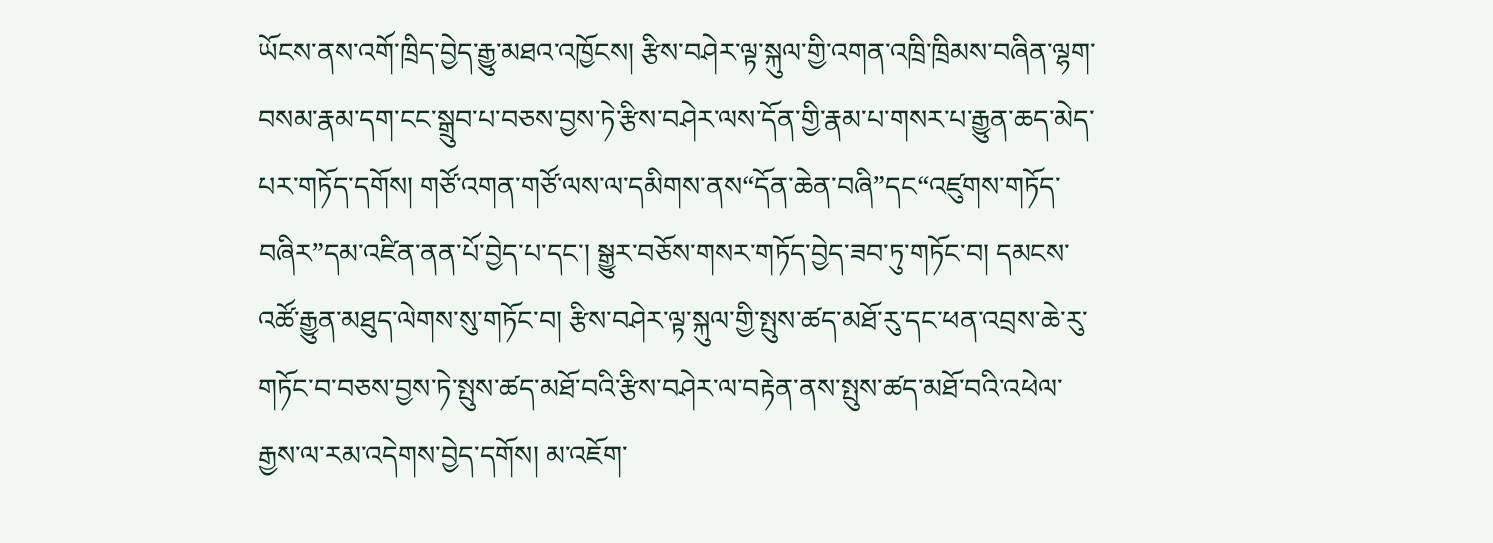ཡོངས་ནས་འགོ་ཁྲིད་བྱེད་རྒྱུ་མཐའ་འཁྱོངས། རྩིས་བཤེར་ལྟ་སྐུལ་གྱི་འགན་འཁྲི་ཁྲིམས་བཞིན་ལྷག་བསམ་རྣམ་དག་ངང་སྒྲུབ་པ་བཅས་བྱས་ཏེ་རྩིས་བཤེར་ལས་དོན་གྱི་རྣམ་པ་གསར་པ་རྒྱུན་ཆད་མེད་པར་གཏོད་དགོས། གཙོ་འགན་གཙོ་ལས་ལ་དམིགས་ནས“དོན་ཆེན་བཞི”དང“འཛུགས་གཏོད་བཞིར”དམ་འཛིན་ནན་པོ་བྱེད་པ་དང་། སྒྱུར་བཅོས་གསར་གཏོད་བྱེད་ཟབ་ཏུ་གཏོང་བ། དམངས་འཚོ་རྒྱུན་མཐུད་ལེགས་སུ་གཏོང་བ། རྩིས་བཤེར་ལྟ་སྐུལ་གྱི་སྤུས་ཚད་མཐོ་རུ་དང་ཕན་འབྲས་ཆེ་རུ་གཏོང་བ་བཅས་བྱས་ཏེ་སྤུས་ཚད་མཐོ་བའི་རྩིས་བཤེར་ལ་བརྟེན་ནས་སྤུས་ཚད་མཐོ་བའི་འཕེལ་རྒྱས་ལ་རམ་འདེགས་བྱེད་དགོས། མ་འཇོག་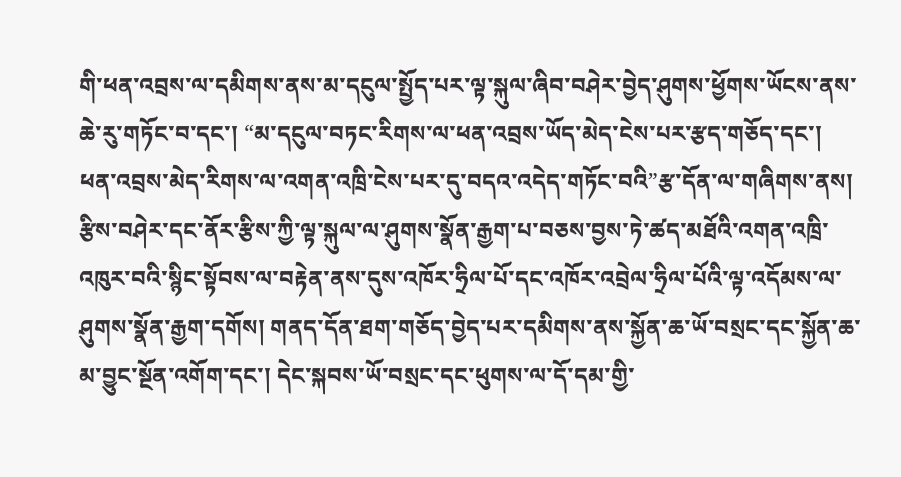གི་ཕན་འབྲས་ལ་དམིགས་ནས་མ་དངུལ་སྤྱོད་པར་ལྟ་སྐུལ་ཞིབ་བཤེར་བྱེད་ཤུགས་ཕྱོགས་ཡོངས་ནས་ཆེ་རུ་གཏོང་བ་དང་། “མ་དངུལ་བཏང་རིགས་ལ་ཕན་འབྲས་ཡོད་མེད་ངེས་པར་རྩད་གཅོད་དང་། ཕན་འབྲས་མེད་རིགས་ལ་འགན་འཁྲི་ངེས་པར་དུ་བདའ་འདེད་གཏོང་བའི”རྩ་དོན་ལ་གཞིགས་ནས། རྩིས་བཤེར་དང་ནོར་རྩིས་ཀྱི་ལྟ་སྐུལ་ལ་ཤུགས་སྣོན་རྒྱག་པ་བཅས་བྱས་ཏེ་ཚད་མཐོའི་འགན་འཁྲི་འཁུར་བའི་སྙིང་སྟོབས་ལ་བརྟེན་ནས་དུས་འཁོར་ཧྲིལ་པོ་དང་འཁོར་འབྲེལ་ཧྲིལ་པོའི་ལྟ་འདོམས་ལ་ཤུགས་སྣོན་རྒྱག་དགོས། གནད་དོན་ཐག་གཅོད་བྱེད་པར་དམིགས་ནས་སྐྱོན་ཆ་ཡོ་བསྲང་དང་སྐྱོན་ཆ་མ་བྱུང་སྔོན་འགོག་དང་། དེང་སྐབས་ཡོ་བསྲང་དང་ཕུགས་ལ་དོ་དམ་གྱི་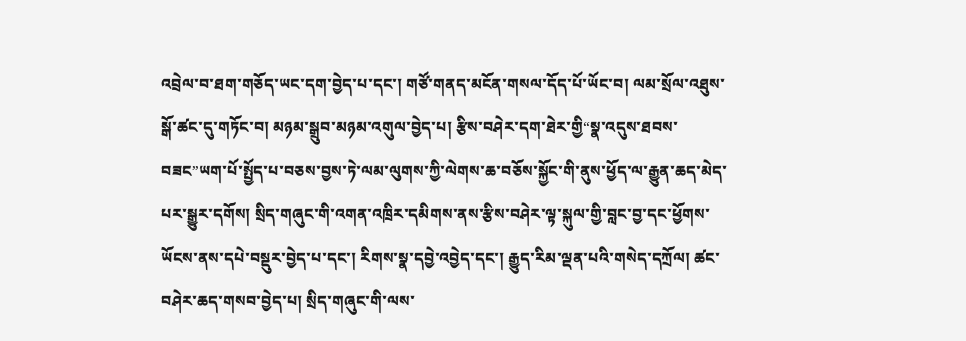འབྲེལ་བ་ཐག་གཅོད་ཡང་དག་བྱེད་པ་དང་། གཙོ་གནད་མངོན་གསལ་དོད་པོ་ཡོང་བ། ལམ་སྲོལ་འཐུས་སྒོ་ཚང་དུ་གཏོང་བ། མཉམ་སྒྲུབ་མཉམ་འགུལ་བྱེད་པ། རྩིས་བཤེར་དག་ཐེར་གྱི“སྣ་འདུས་ཐབས་བཟང”ཡག་པོ་སྤྱོད་པ་བཅས་བྱས་ཏེ་ལམ་ལུགས་ཀྱི་ལེགས་ཆ་བཅོས་སྐྱོང་གི་ནུས་ཕྱོད་ལ་རྒྱུན་ཆད་མེད་པར་སྒྱུར་དགོས། སྲིད་གཞུང་གི་འགན་འཁྲིར་དམིགས་ནས་རྩིས་བཤེར་ལྟ་སྐུལ་གྱི་བླང་བྱ་དང་ཕྱོགས་ཡོངས་ནས་དཔེ་བསྡུར་བྱེད་པ་དང་། རིགས་སྣ་དབྱེ་འབྱེད་དང་། རྒྱུད་རིམ་ལྡན་པའི་གསེད་དཀྲོལ། ཚང་བཤེར་ཆད་གསབ་བྱེད་པ། སྲིད་གཞུང་གི་ལས་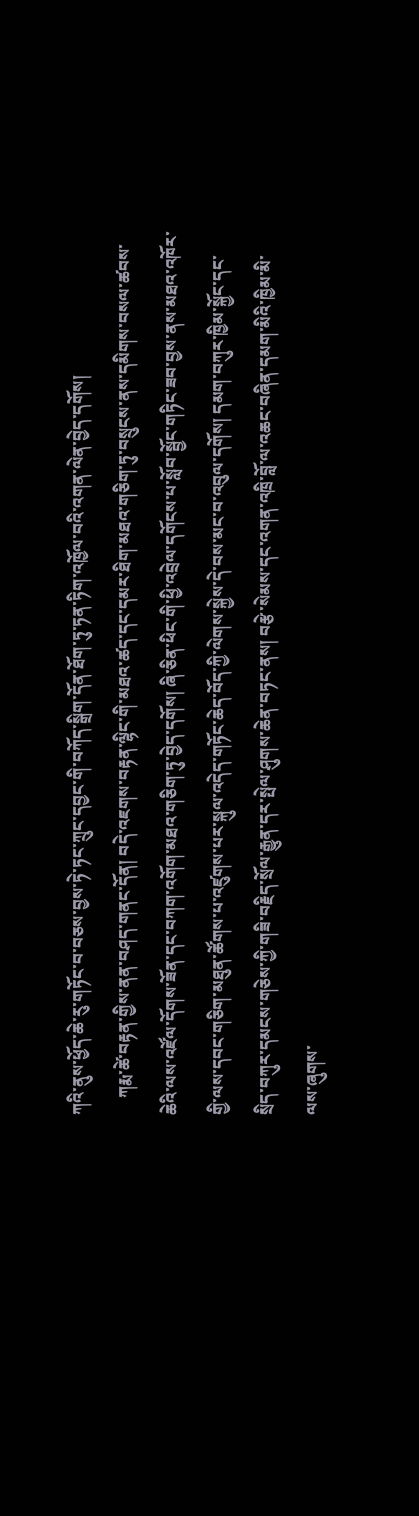ཀའི་ནུས་ཕྱོད་ཆེ་རུ་གཏོང་བ་བཅས་བྱས་ཏེ་ཏང་ཀྲུང་དབྱང་གི་བཀོད་སྒྲིག་དོན་ཐོག་ཏུ་ཏན་ཏིག་འཁྱོལ་བའི་འགན་ལེན་བྱེད་དགོས།
    ཀརྨ་ཚེ་བརྟན་གྱིས་ནན་བཤད་གནང་དོན། བདེ་འཇགས་བརྟན་ལྷིང་གི་མཐའ་ཚད་དང་དམར་ཐིག་མཐའ་གཅིག་ཏུ་བསྲུངས་ནས་དམིགས་བསལ་ཚབས་ཆེའི་ལས་འཛོལ་དོགས་ཟོན་དང་བཀག་འགོག་མཐའ་གཅིག་ཏུ་བྱེད་དགོས། ཞི་ཅིན་ཕིང་གི་ཕྱི་འབྲེལ་དགོངས་པ་སློབ་སྦྱོང་གཏིང་ཟབ་བྱས་ནས་མཐའ་འཁོར་གྱི་ལས་དབང་གཅིག་མཐུན་ཚོགས་པ་འཛུགས་པར་སྐུལ་འདེད་གཏོང་ཆེད་བོད་ཀྱི་ལེགས་སྐྱེས་དེ་བས་མང་བ་འབུལ་དགོས། དམག་བཀུར་ཁྱིམ་སྐྱོང་དང་སྲིད་བཀུར་དམངས་གཅེས་ཀྱི་གཟི་བརྗིད་སྲོལ་རྒྱུན་དར་སྤེལ་ཤུགས་ཆེན་བཏང་ནས། བརྩེ་སེམས་དང་འགན་འཁྲི་བློ་ལ་འཆང་བཞིན་དམག་མིའི་ཁྱིམ་མི་ལས་ཞུགས་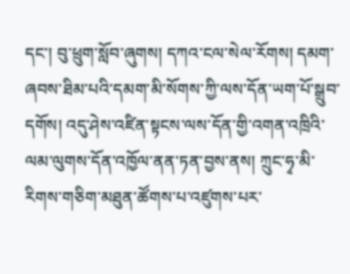དང་། བུ་ཕྲུག་སློབ་ཞུགས། དཀའ་ངལ་སེལ་རོགས། དམག་ཞབས་ཐིམ་པའི་དམག་མི་སོགས་ཀྱི་ལས་དོན་ཡག་པོ་སྒྲུབ་དགོས། འདུ་ཤེས་འཛིན་སྟངས་ལས་དོན་གྱི་འགན་འཁྲིའི་ལམ་ལུགས་དོན་འཁྱོལ་ནན་ཏན་བྱས་ནས། ཀྲུང་ཧྭ་མི་རིགས་གཅིག་མཐུན་ཚོགས་པ་འཛུགས་པར་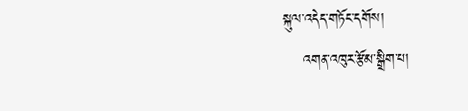སྐུལ་འདེད་གཏོང་དགོས།
    འགན་འཁུར་རྩོམ་སྒྲིག་པ།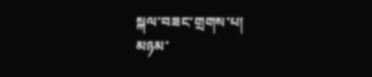སྐལ་བཟང་གྲགས་པ།
མཉམ་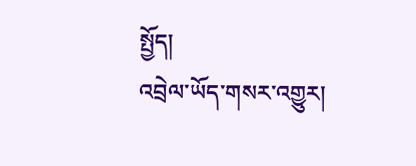སྤྱོད།
འབྲེལ་ཡོད་གསར་འགྱུར།